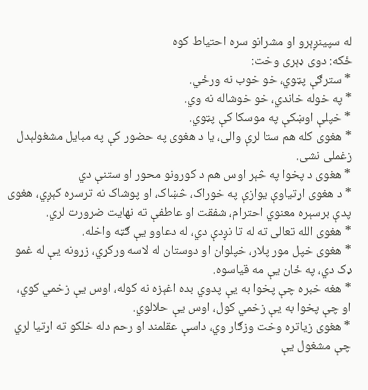له سپينږېرو او مشرانو سره احتياط کوه
ځکه: دوى ډېرى وخت:
* سترګې پټوي، خو خوب نه ورځي.
* په خوله خاندي، خو خوشاله نه وي.
* خپلې اوښکې په موسکا کې پټوي.
* هغوى کله هم ستا لرې والى، يا د هغوى په حضور کې په مبايل مشغولېدل زغملى نشى.
* هغوى د پخوا په څېر اوس هم د کورونو محور او ستنې دي
* د هغوى اړتیاوې يوازې په خوراک، څښاک، او پوشاک نه ترسره کېږي، هغوى پدې برسېره معنوي احترام، شفقت او عاطفې ته نهايت ضرورت لري.
* هغوى الله تعالى ته له تا نږدې دي، له دعاوو يې ګټه واخله.
* هغوى خپل مور پلار، خپلوان او دوستان له لاسه ورکړي، زړونه يې له غمو ډک دي، په ځان يې مه قياسوه.
* هغه خبره چې پخوا به يې پدوي بده اغېزه نه کوله، اوس يې زخمي کوي، او چې پخوا به يې زخمي کول، اوس يې حلالوي.
* هغوى زياتره وخت وزګار وي، داسې عقلمند او رحم دله خلکو ته اړتیا لري چې مشغول يې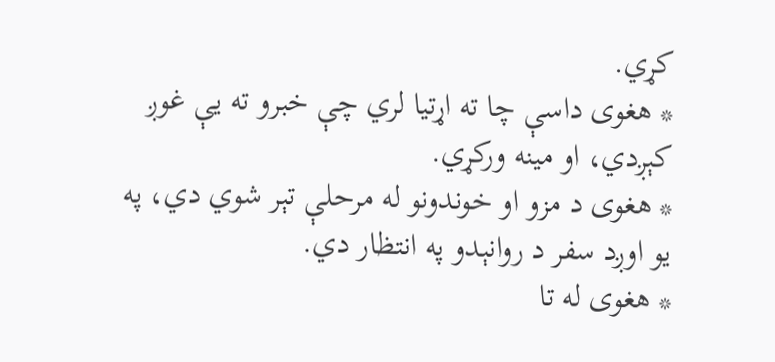کړي.
* هغوى داسې چا ته اړتیا لري چې خبرو ته يې غوږ کېږدي، او مينه ورکړي.
* هغوى د مزو او خوندونو له مرحلې تېر شوي دي، په يو اوږد سفر د روانېدو په انتظار دي.
* هغوى له تا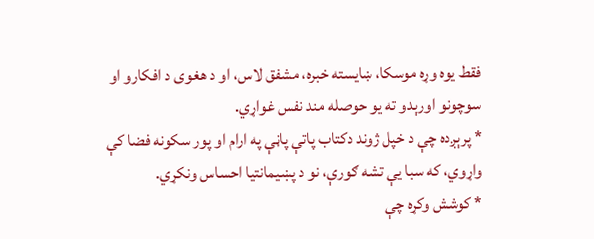فقط يوه وړه موسکا، ښايسته خبره، مشفق لاس، او د هغوى د افکارو او سوچونو اورېدو ته يو حوصله مند نفس غواړي.
* پرېږده چې د خپل ژوند دکتاب پاتې پاڼې په ارام او پور سکونه فضا کې واړوي، که سبا يې تشه ګورې، نو د پښيمانتيا احساس ونکړي.
* کوشش وکړه چې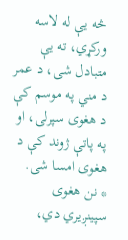څه يې له لاسه ورکړي، ته يې متبادل شى، د عمر د مني په موسم کې د هغوى سپرلى، او په پاتې ژوند کې د هغوى امسا شى.
* نن هغوى سپينږيري دي،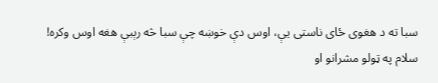سبا ته د هغوى ځاى ناستى يې، اوس دې خوښه چې سبا څه رېبې هغه اوس وکره!
سلام په ټولو مشرانو او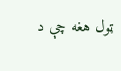ټول هغه چې د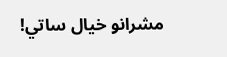مشرانو خيال ساتي!